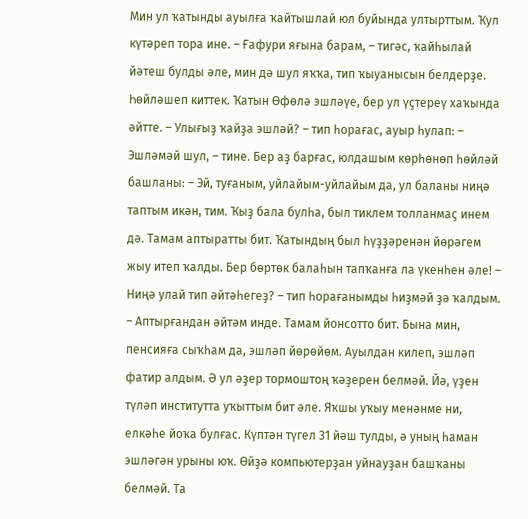Мин ул ҡатынды ауылға ҡайтышлай юл буйында ултырттым. Ҡул күтәреп тора ине. – Ғафури яғына барам, – тигәс, ҡайһылай йәтеш булды әле, мин дә шул яҡҡа, тип ҡыуанысын белдерҙе. Һөйләшеп киттек. Ҡатын Өфөлә эшләүе, бер ул үҫтереү хаҡында әйтте. – Улығыҙ ҡайҙа эшләй? – тип һорағас, ауыр һулап: – Эшләмәй шул, – тине. Бер аҙ барғас, юлдашым көрһөнөп һөйләй башланы: – Эй, туғаным, уйлайым-уйлайым да, ул баланы ниңә таптым икән, тим. Ҡыҙ бала булһа, был тиклем толланмаҫ инем дә. Тамам аптыратты бит. Ҡатындың был һүҙҙәренән йөрәгем жыу итеп ҡалды. Бер бөртөк балаһын тапҡанға ла үкенһен әле! – Ниңә улай тип әйтәһегеҙ? – тип һорағанымды һиҙмәй ҙә ҡалдым. – Аптырғандан әйтәм инде. Тамам йонсотто бит. Бына мин, пенсияға сыҡһам да, эшләп йөрөйөм. Ауылдан килеп, эшләп фатир алдым. Ә ул әҙер тормоштоң ҡәҙерен белмәй. Йә, үҙен түләп институтта уҡыттым бит әле. Яҡшы уҡыу менәнме ни, елкәһе йоҡа булғас. Күптән түгел 31 йәш тулды, ә уның һаман эшләгән урыны юҡ. Өйҙә компьютерҙан уйнауҙан башҡаны белмәй. Та